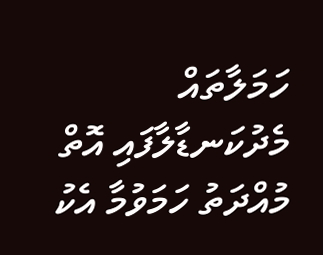ހަމަލާތައް މެދުކަނޑާލާފައި އޮތް މުއްދަތު ހަމަވުމާ އެކު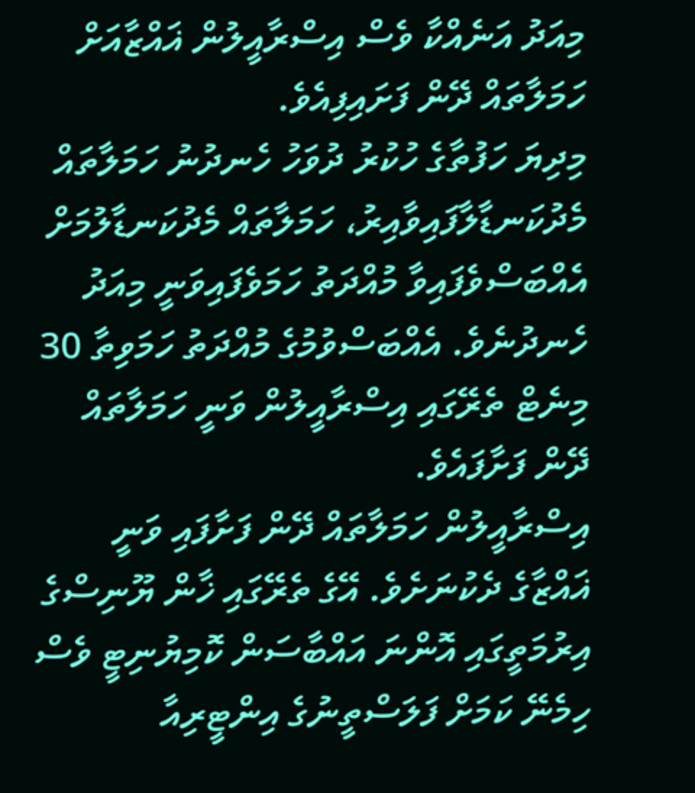މިއަދު އަނެއްކާ ވެސް އިސްރާއީލުން ޣައްޒާއަށް ހަމަލާތައް ދޭން ފަށައިފިއެވެ.
މިދިޔަ ހަފުތާގެ ހުކުރު ދުވަހު ހެނދުނު ހަމަލާތައް މެދުކަނޑާލާފައިވާއިރު، ހަމަލާތައް މެދުކަނޑާލުމަށް އެއްބަސްވެފައިވާ މުއްދަތު ހަމަވެފައިވަނީ މިއަދު ހެނދުނެވެ. އެއްބަސްވުމުގެ މުއްދަތު ހަމަވިތާ 30 މިނެޓް ތެރޭގައި އިސްރާއީލުން ވަނީ ހަމަލާތައް ދޭން ފަށާފައެވެ.
އިސްރާއީލުން ހަމަލާތައް ދޭން ފަށާފައި ވަނީ ޣައްޒާގެ ދެކުނަށެވެ. އޭގެ ތެރޭގައި ޚާން ޔޫނިސްގެ އިރުމަތީގައި އޮންނަ އައްބާސަން ކޮމިޔުނިޓީ ވެސް ހިމެނޭ ކަމަށް ފަލަސްތީނުގެ އިންޓީރިއާ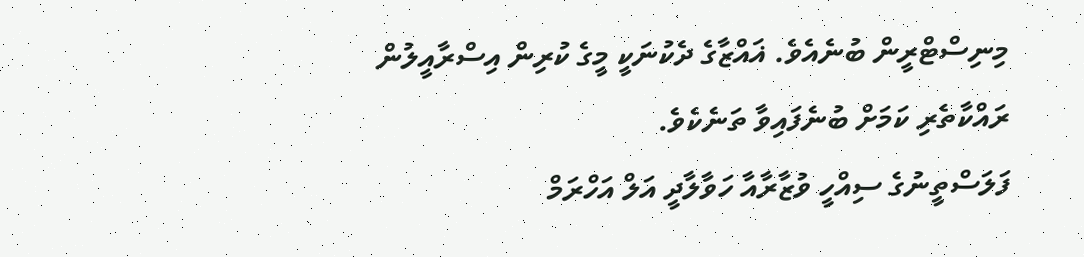މިނިސްޓްރީން ބުނެއެވެ. ޣައްޒާގެ ދެކުނަކީ މީގެ ކުރިން އިސްރާއީލުން ރައްކާތެރި ކަމަށް ބުނެފައިވާ ތަނެކެވެ.
ފަލަސްތީނުގެ ސިއްހީ ވުޒާރާއާ ހަވާލާދީ އަލް އަހްރަމް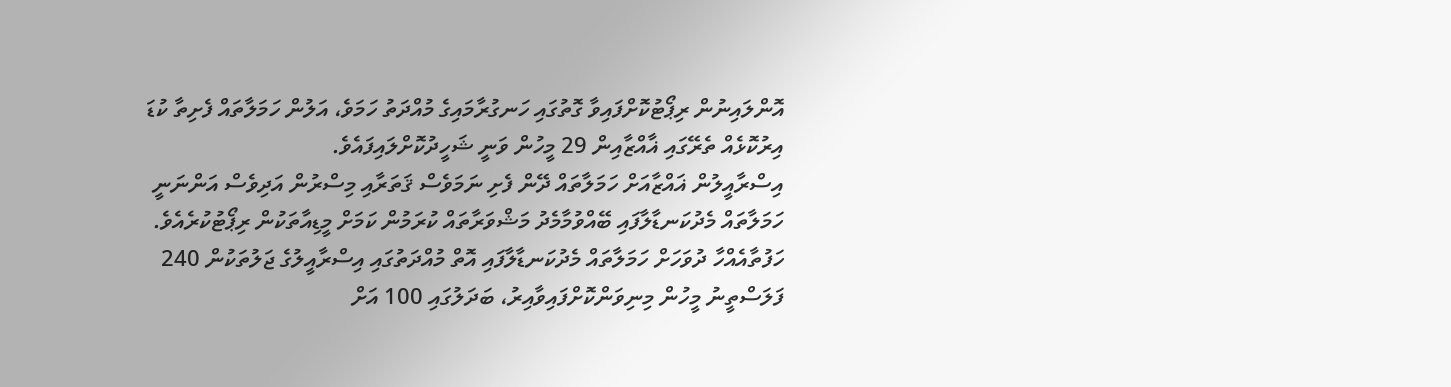އޮންލައިނުން ރިޕޯޓުކޮށްފައިވާ ގޮތުގައި ހަނގުރާމައިގެ މުއްދަތު ހަމަވެ، އަލުން ހަމަލާތައް ފެށިތާ ކުޑަ އިރުކޮޅެއް ތެރޭގައި ޣާއްޒާއިން 29 މީހުން ވަނީ ޝަހީދުކޮށްލައިފައެވެ.
އިސްރާއީލުން ޣައްޒާއަށް ހަމަލާތައް ދޭން ފެށި ނަމަވެސް ޤަތަރާއި މިސްރުން އަދިވެސް އަންނަނީ ހަމަލާތައް މެދުކަނޑާލާފައި ބޭއްވުމާމެދު މަޝްވަރާތައް ކުރަމުން ކަމަށް މީޑިއާތަކުން ރިޕޯޓުކުރެއެވެ.
ހަފުތާއެއްހާ ދުވަހަށް ހަމަލާތައް މެދުކަނޑާލާފައި އޮތް މުއްދަތުގައި އިސްރާއީލުގެ ޖަލުތަކުން 240 ފަލަސްތީނު މީހުން މިނިވަންކޮށްފައިވާއިރު، ބަދަލުގައި 100 އަށް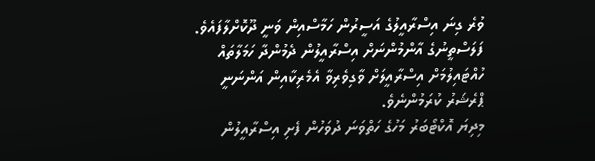ވުރެ ގިނަ އިސްރާއީލުގެ އަސީރުން ހަމާސްއިން ވަނީ ދޫކޮށްލާފައެވެ.
ފަލަސްތީނުގެ އާންމުންނަށް އިސްރާއީލުން ދެމުންދާ ހަމަލާތައް ހުއްޓައިލުމަށް އިސްރާއީލަށް ވާގިވެރިވާ އެމެރިކާއިން އަންނަނީ ޕްރެޝަރު ކުރަމުންނެވެ.
މިދިޔަ އޮކްޓޯބަރު މަހުގެ ހަތްވަނަ ދުވަހުން ފެށި އިސްރާއީލުން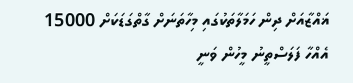ޣައްޒާއަށް ދިން ހަމަލާތަކުގައި މިހާތަނަށް ގާތްގަޑަކަށް 15000 އެއްހާ ފަލަސްތީނު މީހުން ވަނީ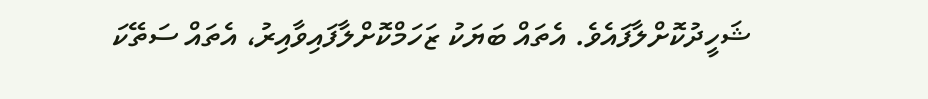ޝަހީދުކޮށްލާފައެވެ. އެތައް ބަޔަކު ޒަހަމްކޮށްލާފައިވާއިރު، އެތައް ސަތޭކަ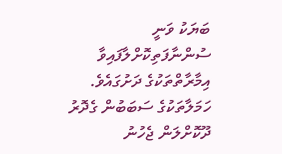ބަޔަކު ވަނީ ސުންނާފަތިކޮށްލާފައިވާ އިމާރާތްތަކުގެ ދަށުގައެވެ. ހަމަލާތަކުގެ ސަބަބުން ގެދޮރު ދޫކޮށްލަން ޖެހުނު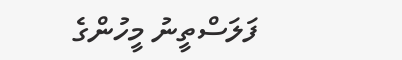ފަލަސްތީނު މީހުންގެ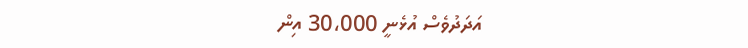އަދަދުވެސް އުޅެނީ 30،000 އިން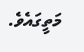މަތީގައެވެ.